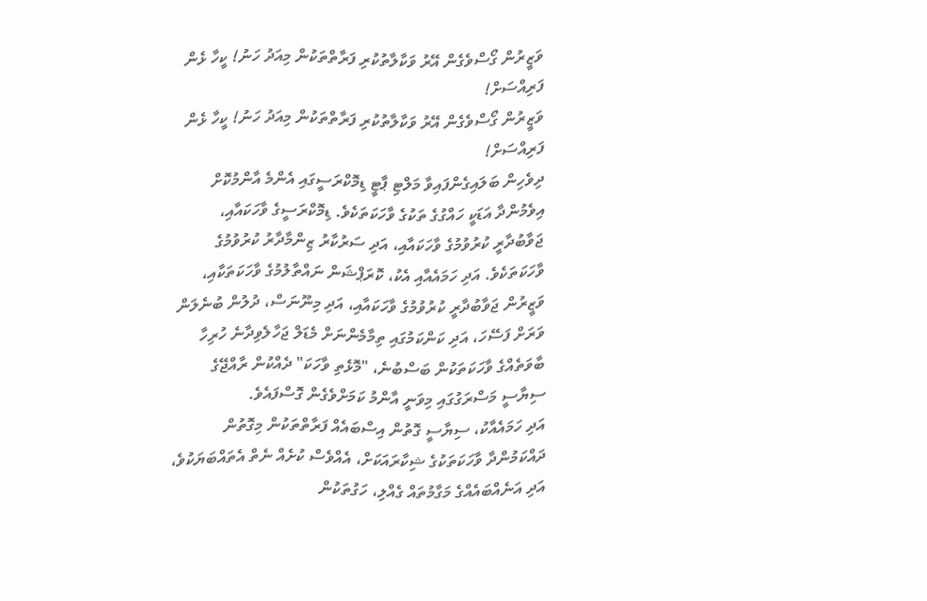ވަޒީރުން ގޯސްވެގެން އޭރު ވަކާލާތުކުރި ފަރާތްތަކުން މިއަދު ހަނު! ކީހާ ޅެން ފަރިއްސަށް!
ވަޒީރުން ގޯސްވެގެން އޭރު ވަކާލާތުކުރި ފަރާތްތަކުން މިއަދު ހަނު! ކީހާ ޅެން ފަރިއްސަށް!
ދިވެހިން ބަލައިގެންފައިވާ މަލްޓި ޕާޓީ ޑިމޮކްރަސީގައި އެންމެ އާންމުކޮށް އިވެމުންދާ އަޑަކީ ހައްގުގެ ތަކުގެ ވާހަކަތަކެވެ. ޑިމޮކްރަސީގެ ވާހަކައާއި، ޖަވާބުދާރީ ކުރުވުމުގެ ވާހަކައާއި، އަދި ސަރުކާރު ޒިންމާދާރު ކުރުވުމުގެ ވާހަކަތަކެވެ. އަދި ހަމައެއާއި އެކު، ކޮރަޕްޝަން ނައްތާލުމުގެ ވާހަކަތަކާއި، ވަޒީރުން ޖަވާބުދާރީ ކުރުވުމުގެ ވާހަކައާއި، އަދި މިނޫނަސް، ދުލުން ބުނެލަން ވަރަށް ފަސޭހަ، އަދި ކަންކަމުގައި ތިމާމެންނަށް މެޑަލް ޖަހާލެވިދާނެ ހުރިހާ ބާވަތެއްގެ ވާހަކަތަކުން ބަސްބުނެ، "މޮޅެތި ވާހަކަ" ދެއްކުން ރާއްޖޭގެ ސިޔާސީ މަސްރަގުގައި މިވަނީ އާންމު ކަމަށްވެގެން ގޮސްފައެވެ.
އަދި ހަމައެއާކު، ސިޔާސީ ގޮތުން އިސްބައެއް ފަރާތްތަކުން މިގޮތުން ދައްކަމުންދާ ވާހަކަތަކުގެ ޝިކާރައަކަށް، އެއްވެސް ކުށެއް ނެތް އެތައްބަޔަކުވެ، އަދި އަނެއްބައެއްގެ މަގާމުތައް ގެއްލި، ހަގުތަކުން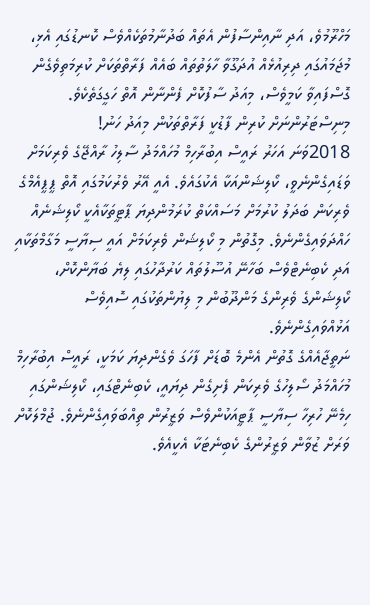މަހްރޫމުވެ، އަދި ނާއިންސާފުން އެތައް ބަދުނާމުތަކެއްވެސް ކޮނޑުގައި އެޅި، މުޖަމައުގައި ދިރިއުޅެއް އުދަގޫވާ ހާލަތުތައް ބައެއް ފަރާތްތަކަށް ކުރިމަތިވެގެން ގޮސްފައިވާ ކަމީވެސް، މިއަދު ސާފުކޮށް ފެންނާން އޮތް ހަގީގަތެކެވެ.
މިނިސްޓަރުންނަށް ކުރިން ފާޑުކީ ފަރާތްތަކުން މިއަދު ހަނު!
2018ވަނަ އަހަރު ރައީސް އިބުރާހިމް މުހައްމަދު ސާލިހު ރާއްޖޭގެ ވެރިކަމަށް ވަޑައިގެންނެވީ، ކޯލިޝަންއަކާ އެކުގައެވެ. އެއީ އޭރު ވެރުކަމުގައި އޮތް ޕީޕީއެމްގެ ވެރިކަން ބަދަލު ކުރުމަށް މަސައްކަތް ކުރަމުންދިޔަ ޕާޓީތަކާއެކީ ކޯލިޝަނެއް ހައްދަވައިގެންނެވެ. މިގޮތުން މި ކޯލިޝަން ވެރިކަމަށް އައީ ސިޔާސީ މަގާމްތަކާއި އަދި ކެބިނެޓްވެސް ބަހާނޭ އުސޫލުތައް ކަރުދާހުގައި ލިޔެ ބަޔާންކޮށް، ކޯލިޝަންގެ ވެރިންގެ މަންދޫބުން މި ލިޔުންތަކުގައި ސޮއިވެސް އަޅުއްވައިގެންނެވެ.
ނަތީޖާއެއްގެ ގޮތުން އެންމެ ބޮޑަށް ފާހަގަ ވެގެންދިޔަ ކަމަކީ، ރައީސް އިބުރާހިމް މުހައްމަދު ސޯލިހުގެ ވެރިކަން ފެށިގެން ދިޔައީ، ކެބިނެޓްގައި، ކޯލިޝަންގައި ހިމެނޭ ހުރިހާ ސިޔާސީ ޕާޓީއަކުންވެސް ވަޒީރުން ތިއްބަވައިގެންނެވެ. ޖުމްލަކޮށް ވަރަށް ޒުވާން ވަޒީރުންގެ ކެބިނެޓަކާ އެކީއެވެ.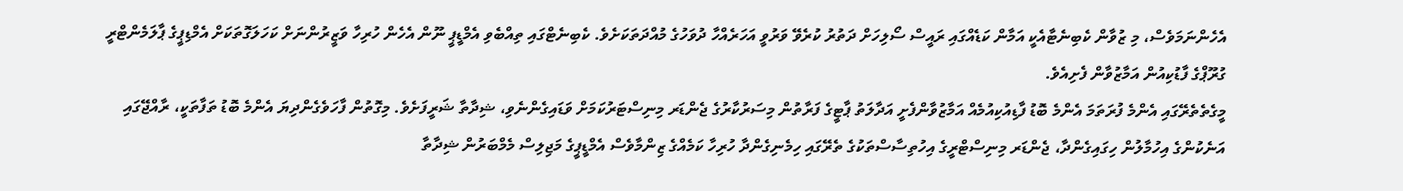އެހެންނަމަވެސް، މި ޒުވާން ކެބިނެޓާއެކީ އަމާން ކަޑެއްގައި ރައީސް ސޯލިހަށް ދަތުރު ކުރެވޭ ވަރުވީ އަހަރެއްހާ ދުވަހުގެ މުއްދަތަކަށެވެ. ކެބިނެޓްގައި ތިއްބެވި އެމްޑީޕީ ނޫން އެހެން ހުރިހާ ވަޒީރުންނަށް ކަހަލަގޮތަކަށް އެމްޑިޕީގެ ޕާލަމެންޓްރީ ގުރޫޕްގެ ފާޑުކިއުން އަމާޒުވާން ފެށިއެވެ.
މީގެތެތެރޭގައި އެންމެ ފުރަތަމަ އެންމެ ބޮޑު ފާޑިއުކިއުމެއް އަމާޒުވާންފެށީ އަދާލަތު ޕާޓީގެ ފަރާތުން މިސަރުކާރުގެ ޖެންޑަރ މިނިސްޓަރުކަމަށް ވަޑައިގެންނެވި، ޝިދާތާ ޝަރީފަށެވެ. މިގޮތުން ފާހަވެގެންދިޔަ އެންމެ ބޮޑު ތަފާތަކީ، ރާއްޖޭގައި އަނެކުންގެ އިހުމާލުން ހިގައިގެންދާ، ޖެންޑަރ މިނިސްޓްރީގެ އިހުތިސާސްތަކުގެ ތެރޭގައި ހިމެނިގެންދާ ހުރިހާ ކަމެއްގެ ޒިންމާވެސް އެމްޑީޕީގެ މަޖިލިސް މެމްބަރުން ޝިދާތާ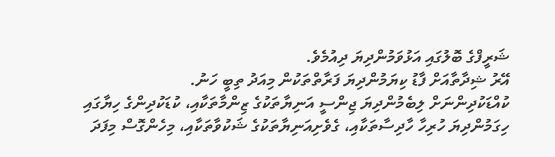ޝަރީފްގެ ބޮލުގައި އަޅުވަމުންދިޔަ ދިއުމެވެ.
އޭރު ޝިދާތާއަށް ފާޑު ކިޔަމުންދިޔަ ފަރާތްތަކުން މިއަދު ތިބީ ހަނު.
ކުއްޑަކުދިންނަށް ލިބެމުންދިޔަ ޖިންސީ އަނިޔާތަކުގެ ޒިންމާތަކާއި، ކުޑަކުދިންގެ ހިޔާގައި ހިގަމުންދިޔަ ހުރިހާ ހާދިސާތަކާއި، ގެވެށިއަނިޔާތަކުގެ ޝަކުވާތަކާއި، މިހެންގޮސް މިފަދަ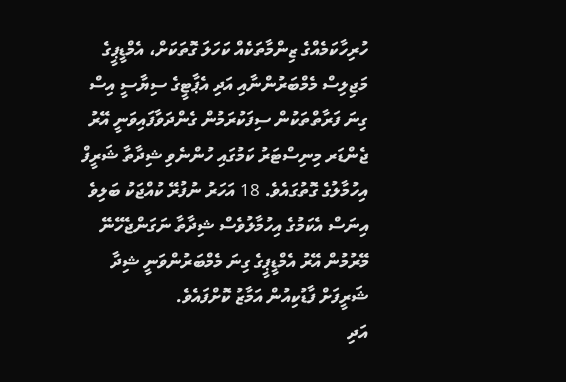ހުރިހާކަމެއްގެ ޒިންމާތަކެއް ކަހަލަ ގޮތަކަށް، އެމްޑީޕީގެ މަޖިލިސް މެމްބަރުންނާއި އަދި އެޕާޓީގެ ސިޔާސީ އިސް ގިނަ ފަރާތްތަކުން ސިފަކުރަމުން ގެންދަވާފައިވަނީ އޭރު ޖެންޑަރ މިނިސްޓަރު ކަމުގައި ހުންނެވި ޝިދާތާ ޝަރީފް އިހުމާލުގެ ގޮތުގައެވެ. 18 އަހަރު ނުފުރޭ ކުއްޖަކު ބަލިވެ އިނަސް އެކަމުގެ އިހުމާލުވެސް ޝިދާތާ ނަގަންޖެހޭނޭ މޭރުމުން އޭރު އެމްޑީޕީގެ ގިނަ މެމްބަރުންވަނީ ޝިދާ ޝަރީފަށް ފާޑުކިއުން އަމާޒު ކޮށްފައެވެ.
އަދި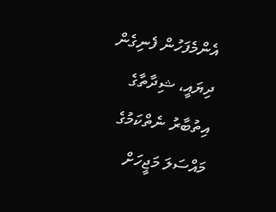އެންމެފަހުން ފެނިގެން ދިޔައީ، ޝިދާތާގެ އިތުބާރު ނެތްކަމުގެ މައްސަލަ މަޖީހަށް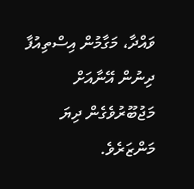ވައްދާ، މަގާމުން އިސްތިއުފާ ދިނުން އޭނާއަށް މަޖުބޫރުވެގެން ދިޔަ މަންޒަރެވެ.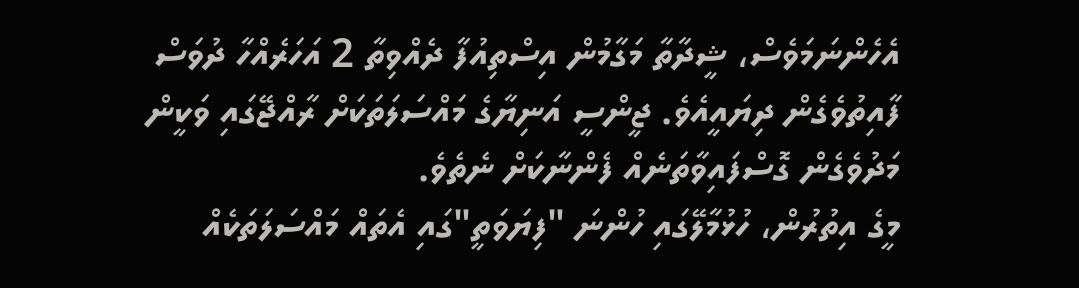އެހެންނަމަވެސް، ޝީދާތާ މަގާމުން އިސްތިއުފާ ދެއްވިތާ 2 އަހަރެއްހާ ދުވަސް ފާއިތުވެގެން ދިޔައީއެވެ. ޖީންސީ އަނިޔާގެ މައްސަލަތަކަށް ރާއްޖޭގައި ވަކީން މަދުވެގެން ގޮސްފައިވާތަނެއް ފެންނާކަށް ނެތެވެ.
މީގެ އިތުރުން، ހުޅުމާލޭގައި ހުންނަ "ފިޔަވަތީ"ގައި އެތައް މައްސަލަތަކެއް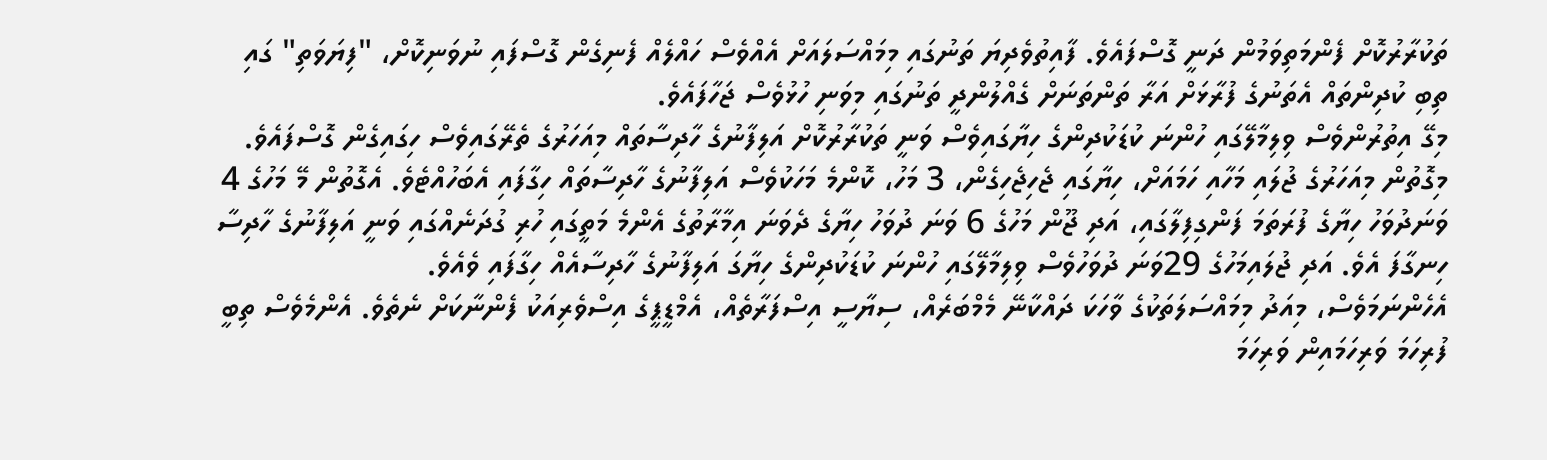ތަކުރާރުކޮށް ފެންމަތިވަމުން ދަނީ ގޮސްފައެވެ. ފާއިތުވެދިޔަ ތަނުގައި މިމައްސަލައަށް އެއްވެސް ހައްލެއް ފެނިގެން ގޮސްފައި ނުވަނިކޮށް، "ފިޔަވަތި" ގައި ތިބި ކުދިންތައް އެތަނުގެ ފުރާޅަށް އަރާ ތަންތަނަށް ގެއްލުންދީ ތަނުގައި މިވަނި ހުޅުވެސް ޖަހާފައެވެ.
މިގޭ އިތުރުންވެސް ވިލިމާލޭގައި ހުންނަ ކުޑަކުދިންގެ ހިޔާގައިވެސް ވަނީ ތަކުރާރުކޮށް އަލިފާނުގެ ހާދިސާތައް މިއަހަރުގެ ތެރޭގައިވެސް ހިގައިގެން ގޮސްފައެވެ. މިގޮތުން މިއަހަރުގެ ޖުލައި މަހާއި ހަމައަށް، ހިޔާގައި ޖެހިޖެހިގެން، 3 މަހު، ކޮންމެ މަހަކުވެސް އަލިފާނުގެ ހާދިސާތައް ހިގާފައި އެބަހުއްޓެވެ. އެގޮތުން މޭ މަހުގެ 4 ވަނަދުވަހު ހިޔާގެ ފުރަތަމަ ފަންގިފިލާގައި، އަދި ޖޫން މަހުގެ 6 ވަނަ ދުވަހު ހިޔާގެ ދެވަނަ އިމާރާތުގެ އެންމެ މަތީގައި ހުރި ގުދަނެއްގައި ވަނީ އަލިފާނުގެ ހާދިސާ ހިނގާފަ އެވެ. އަދި ޖުލައިމަހުގެ 29ވަނަ ދުވަހުވެސް ވިލިމާލޭގައި ހުންނަ ކުޑަކުދިންގެ ހިޔާގަ އަލިފާނުގެ ހާދިސާއެއް ހިގާފައި ވެއެވެ.
އެހެންނަމަވެސް، މިއަދު މިމައްސަލަތަކުގެ ވާހަކަ ދައްކާނޭ މެމްބަރެއް، ސިޔާސީ އިސްފަރާތެއް، އެމްޑީޕީގެ އިސްވެރިއަކު ފެންނާކަށް ނެތެވެ. އެންމެވެސް ތިބީ ފުރިހަމަ ވަރިހަމައިން ވަރިހަމަ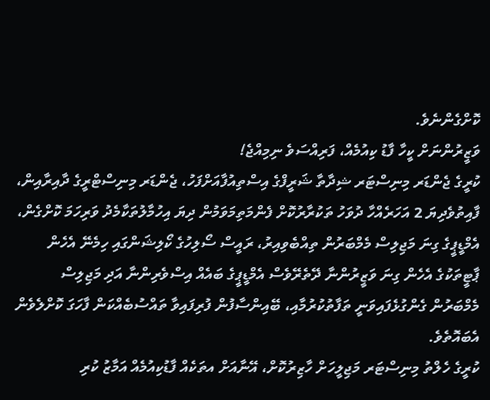ކޮށްގެންނެވެ.
ވަޒީރުންނަށް ކީހާ ފާޑު ކިއުމެއް، ފަރިއްސަވެ ނިމިއްޖެ!
ކުރީގެ ޖެންޑަރ މިނިސްޓަރ ޝިދާތާ ޝަރީފްގެ އިސްތިއުފާއަށްފަހު، ޖެންޑަރ މިނިސްޓްރީގެ ދާއިރާއިން، ފާއިތުވެދިޔަ 2 އަހަރެއްހާ ދުވަހު ތަކުރާރުކޮށް ފެންމަތިމަވަމުން ދިޔަ އިހުމާލުތަކާމެދު ވަރިހަމަ ކޮށްގެން، އެމްޑީޕީގެ ގިނަ މަޖިލިސް މެމްބަރުން ތިއްބެވިއިރު، ރައީސް ސޯލިހުގެ ކޯލިޝަންގައި ހިމެނޭ އެހެން ޕާޓީތަކުގެ އެހެން ގިނަ ވަޒީރުންނާ ދޭތެރޭވެސް އެމްޑީޕީގެ ބައެއް އިސްވެރިންނާ އަދި މަޖިލިސް މެމްބަރުން ގެންގުޅެފައިވަނީ ތަފާތުކުރުމާއި، ބޭއިންސާފުން ފުރިފައިވާ ތައްސުބެއްކަން ފާހަގަ ކޮށްލެވެން އެބައޮތެވެ.
ކުރީގެ ހެލްތު މިނިސްޓަރ މަޖިލީހަށް ހާޒިރުކޮށް، އޭނާއަށް އތަކެއް ފާޑުކިއުމެއް އަމާޒު ކުރި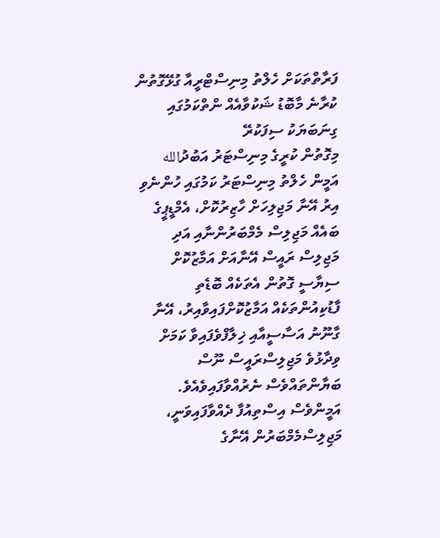ފަރާތްތަކަށް ހެލްތު މިނިސްޓްރީއާ ގުޅޭގޮތުން ކުރާނެ މާބޮޑު ޝަކުވާއެއް ންތްކަމުގައި ގިނަބަޔަކު ސިފަކުރޭ
މިގޮތުން ކުރީގެ މިނިސްޓަރު އަބުދުالله އަމީން ހެލްތު މިނިސްޓަރު ކަމުގައި ހުންނެވި އިރު އޭނާ މަޖިލިހަށް ހާޒިރުކޮށް، އެމްޑީޕީގެ ބައެއް މަޖިލިސް މެމްބަރުންނާއި އަދި މަޖިލިސް ރައީސް އޭނާއަށް އަމާޒުކޮށް ސިޔާސީ ގޮތުން އެތަކެއް ބޮޑެތި ފާޑުކިއުންތަކެއް އަމާޒުކޮށްފައިވާއިރު، އޭނާ ގާނޫނު އަސާސީއާއި ޚިލާފްވެފައިވާ ކަމަށް ވިދާޅުވެ މަޖިލިސްރައީސް ނޫސް ބަޔާންތައްވެސް ނެރުއްވާފައިވެއެވެ. އަމީންވެސް އިސްތިއުފާ ދެއްވާފައިވަނީ، މަޖިލިސްމެމްބަރުން އޭނާގެ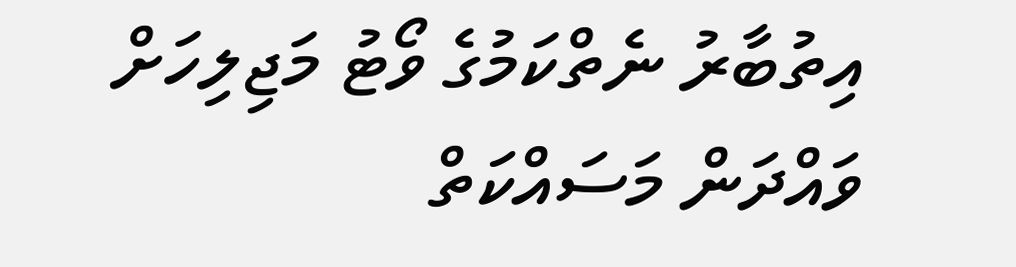އިތުބާރު ނެތްކަމުގެ ވޯޓު މަޖިލިހަށް ވައްދަން މަސައްކަތް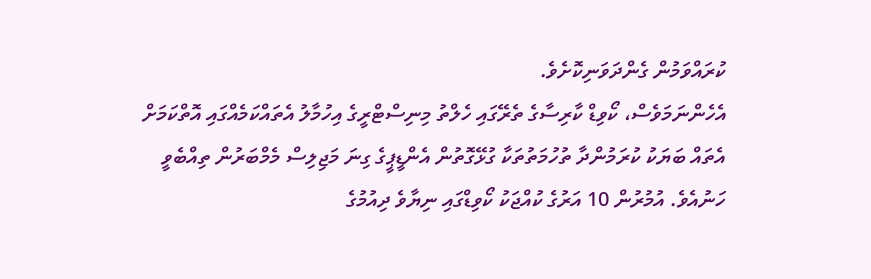ކުރައްވަމުން ގެންދަވަނިކޮށެވެ.
އެހެންނަމަވެސް، ކޯވިޑް ކާރިސާގެ ތެރޭގައި ހެލްތު މިނިސްޓްރީގެ އިހުމާލު އެތައްކަމެއްގައި އޮތްކަމަށް އެތައް ބަޔަކު ކުރަމުންދާ ތުހުމަތުތަކާ ގުޅޭގޮތުން އެންޑީޕީގެ ގިނަ މަޖިލިސް މެމްބަރުން ތިއްބެވީ ހަނުއެވެ. އުމުރުން 10 އަރުގެ ކުއްޖަކު ކޯވިޑްގައި ނިޔާވެ ދިއުމުގެ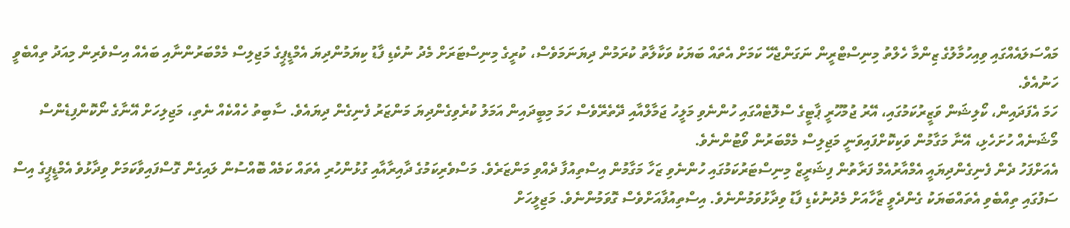މައްސަލައެއްގައި ވިއިހުމާލުގެ ޒިންމާ ހެލްތު މިނިސްޓްރީން ނަގަންޖެހޭ ކަމަށް އެތައް ބަޔަކު ވަކާލާތު ކުރަމުން ދިޔަނަމަވެސް، ކުރީގެ މިނިސްޓަރަށް މެދު ނުކެޑި ފާޑު ކިޔަމުންދިޔަ އެމްޑީޕީގެ މަޖިލިސް މެމްބަރުންނާއި ބައެއް އިސްވެރިން މިއަދު ތިއްބެވީ ހަނުއެވެ.
ހަމަ އެފަދައިން، ކޯލިޝަން ވަޒީރުކަމުގައި، އޭރު ޖުމުހޫރީ ޕާޓީގެ ސްލޮޓެއްގައި ހުންނެވި މަލީހު ޖަމާލްއާއި ދޭތެރޭވެސް ހަމަ މިބީދައިން އަމަލު ކުރެވިގެންދިޔަ މަންޒަރު ފެނިގެން ދިޔައެވެ. ސާބިތު ހެއްކެއް ނެތި، މަޖިލިހަށް އޭނާގެ ނޯކޮންފިޑެންސް މޯޝަނެއް ހުށަހެޅި، އޭނާ މަގާމުން ވަކިކޮށްފައިވަނީ މަޖިލިސް މެމްބަރުން ވޯޓުންނެވެ.
އެއަށްފަހު ދެން ފެނިގެންދިޔައީ އެމްއާރުއެމް ފަރާތުން ފިޝަރީޒް މިނިސްޓަރުކަމުގައި ހުންނެވި ޒަހާ މަގާމުން އިސްތިއުފާ ދެއްވި މަންޒަރެވެ. މަސްވެރިކަމުގެ ދާއިރާއާއި ގުޅުންހުރި އެތައް ކަމެއް ބޮއްސުން ލައިގެން ގޮސްފައިވާކަމަށް ވިދާޅުވެ އެމްޑީޕީގެ އިސް ސަފުގައި ތިއްބެވި އެތައްބަޔަކު ގެންދެވީ ޒާހާއަށް މެދުނުކެޑި ފާޑު ވިދާޅުވަމުންނެވެ. އިސްތިއުފާއަށްވެސް ގޮވަމުންނެވެ. މަޖިލީހަށް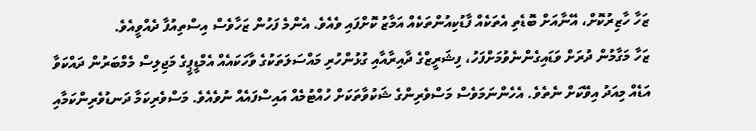ޒަހާ ހާޒިރުކޮށް، އޭނާއަށް ބޮޑެތި އެތަކެއް ފާޑުކިއުންތަކެއް އަމާޒު ކޮށްފައި ވެއެވެ. އެންމެ ފަހުން ޒަހާވެސް އިސްތިއުފާ ދެއްވީއެވެ.
ޒަހާ މަގާމުން ދުރަށް ވަޑައިގެންނެވުމަށްފަހު، ފިޝަރީޒްގެ ދާއިރާއާއި ގުޅުންހުރި މައްސަލަތަކުގެ ވާހަކައެއް އެމްޑީޕީގެ މަޖިލިސް މެމްބަރުން ދައްކަވާ އަޑެއް މިއަދު އިވޭކަށް ނެތެވެ. އެހެންނަމަވެސް މަސްވެރިންގެ ޝަކުވާތަކަށް ހުއްޓުމެއް އައިސްފައެއް ނުވެއެވެ. މަސްވެރިކަމާ ދަނޑުވެރިންކަމާއި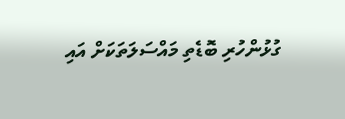ގުޅުންހުރި ބޮޑެތި މައްސަލަތަކަށް އައި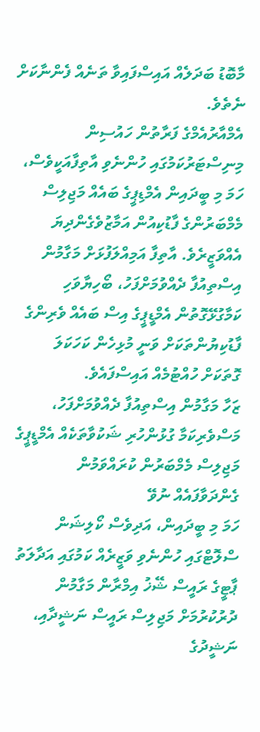މާބޮޑު ބަދަލެއް އައިސްފައިވާ ތަނެއް ފެންނާކަށް ނެތެވެ.
އެމްއާރުއެމްގެ ފަރާތުން ހައުސިން މިނިސްޓަރުކަމުގައި ހުންނެވި އާތިފާއަކީވެސް، ހަމަ މި ބީދައިން އެމްޑިޕީގެ ބައެއް މަޖިލިސް މެމްބަރުންގެ ފާޑުކިއުން އަމާޒުވެގެންދިޔަ އެއްވަޒީރެވެ. އާތިފާ އަމިއްލަފުޅަށް މަގާމުން އިސްތިއުފާ ދެއްވުމަށްފަހު، ބޯހިޔާވަހި ކަމާގުޅޭގޮތުން އެމްޑީޕީގެ އިސް ބައެއް ވެރިންގެ ފާޑުކިޔުންތަކަށް ވަނީ މުޅިހެން ކަހަކަލަ ގޮތަކަށް ހުއްޓުމެއް އައިސްފައެވެ.
ޒަހާ މަގާމުން އިސްތިއުފާ ދެއްވުމަށްފަހު، މަސްވެރިކަމާ ގުޅުންހުރި ޝަކުވާތަކެއް އެމްޑީޕީގެ މަޖިލިސް މެމްބަރުން ކުރައްވަމުން ގެންދަވާފައެއް ނުވޭ
ހަމަ މި ބީދައިން، އަދިވެސް ކޯލިޝަން ސްލޮޓްގައި ހުންނެވި ވަޒީރެއް ކަމުގައި އަދާލަތު ޕާޓީގެ ރައީސް ޝޭޚު އިމްރާން މަގާމުން ދުރުކުރުމަށް މަޖިލިސް ރައީސް ނަޝީދާއި، ނަޝީދުގެ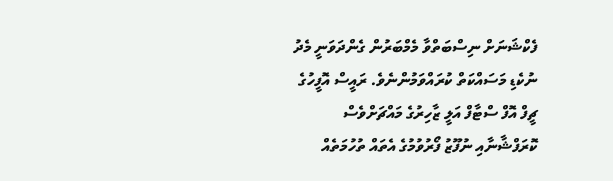ފެކްޝަނަށް ނިސްބަތްވާ މެމްބަރުން ގެންދަވަނީ މެދު ނުކެޑި މަސައްކަތް ކުރައްވަމުންނެވެ. ރައީސް އޮފީހުގެ ޗީފް އޮފް ސްޓާފް އަލީ ޒާހިރުގެ މައްޗަށްވެސް ކޮރަފްޝާނާއި ނުފޫޒު ފޯރުވުމުގެ އެތައް ތުހުމަތެއް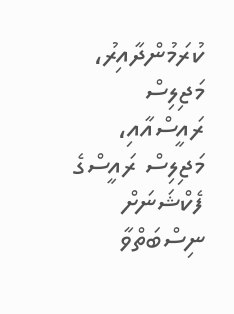ކުރަމުންދާއިރު، މަޖިލިސް ރައީސްއާއި، މަޖިލިސް ރައީސްގެ ފެކްޝަނަށް ނިސްބަތްވާ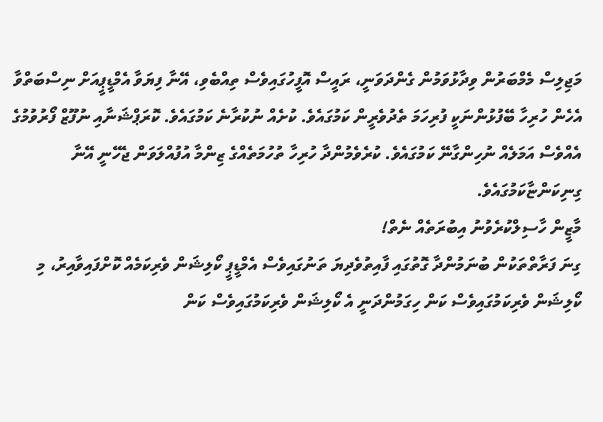މަޖިލިސް މެމްބަރުން ވިދާޅުވަމުން ގެންދަވަނީ، ރައީސް އޮފީހުގައިވެސް ތިއްބެވި، އޭނާ ފިޔަވާ އެމްޑީޕީއަށް ނިސްބަތްވާ އެހެން ހުރިހާ ބޭފުޅުންނަކީ ފުރިހަމަ ތެދުވެރީން ކަމުގައެވެ. ކުށެއް ނުކުރާނެ ކަމުގައެވެ. ކޮރަޕްޝަނާއި ނުފޫޒް ފޯރުވުމުގެ އެއްވެސް އަމަލެއް ނުހިންގާނޭ ކަމުގައެވެ. ކުރެވެމުންދާ ހުރިހާ ތުހުމަތެއްގެ ޒިންމާ އުފުއްލަވަން ޖެހޭނީ އޭނާ ގިނިކަންޏާކަމުގައެވެ.
މާޒީން ހާސިލްކުރެވުނު އިބުރަތެއް ނެތް!
ގިނަ ފަރާތްތަކުން ބުނަމުންދާ ގޮތުގައި ފާއިތުވެދިޔަ ތަނުގައިވެސް އެމްޑީޕީ ކޯލިޝަން ވެރިކަމެއް ކޮށްފައިވާއިރު، މި ކޯލިޝަން ވެރިކަމުގައިވެސް ކަން ހިގަމުންދަނީ އެ ކޯލިޝަން ވެރިކަމުގައިވެސް ކަން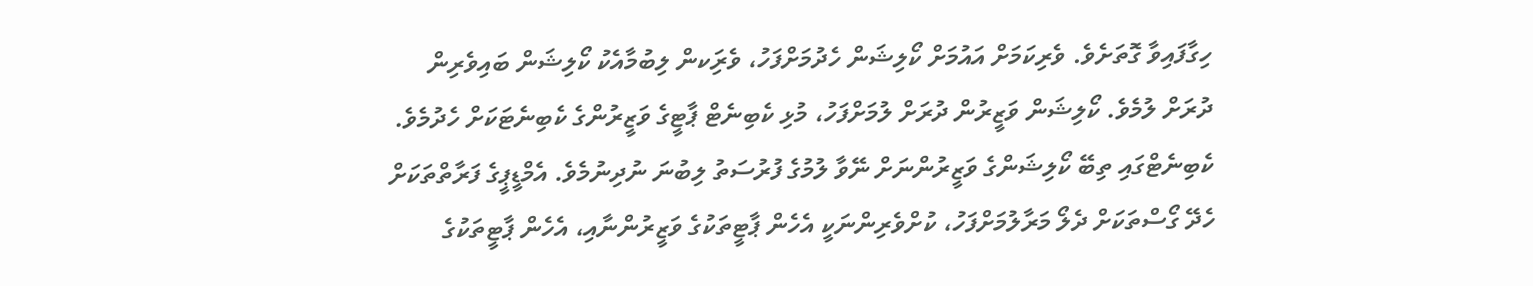ހިގާފައިވާ ގޮތަށެވެ. ވެރިކަމަށް އައުމަށް ކޯލިޝަން ހެދުމަށްފަހު، ވެރިަކން ލިބުމާއެކު ކޯލިޝަން ބައިވެރިން ދުރަށް ލުމެވެ. ކޯލިޝަން ވަޒީރުން ދުރަށް ލުމަށްފަހު، މުޅި ކެބިނެޓް ޕާޓީގެ ވަޒީރުންގެ ކެބިނެޓަކަށް ހެދުމެވެ. ކެބިނެޓްގައި ތިބޭ ކޯލިޝަންގެ ވަޒީރުންނަށް ނޭވާ ލުމުގެ ފުރުސަތު ލިބުނަ ނުދިނުމެވެ. އެމްޑީޕީގެ ފަރާތްތަކަށް ހެދޭ ގޯސްތަކަށް ދެލޯ މަރާލުމަށްފަހު، ކުށްވެރިންނަކީ އެހެން ޕާޓީތަކުގެ ވަޒީރުންނާއި، އެހެން ޕާޓީތަކުގެ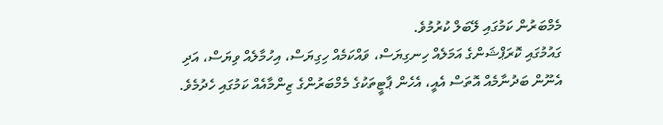މެމްބަރުން ކަމުގައި ލޭބަލް ކުރުމުވެ.
ގައުމުގައި ކޮރަޕްޝަންގެ އަމަލެއް ހިނގިޔަސް، ވައްކަމެއް ހިގިޔަސް، އިހުމާލެއް ވިޔަސް، އަދި އެނޫން ބަދުނާމެއް އޮތަސް އެއީ، އެހެން ޕާޓީތަކުގެ މެމްބަރުންގެ ޒިންމާއެއް ކަމުގައި ހެދުމެވެ.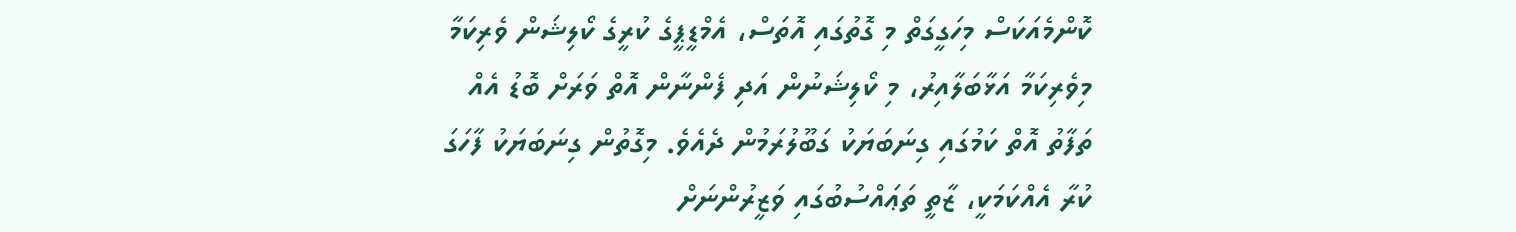ކޮންމެއަކަސް މިހަގީގަތް މި ގޮތުގައި އޮތަސް، އެމްޑީޕީގެ ކުރީގެ ކޯލިޝަން ވެރިކަމާ މިވެރިކަމާ އަޅާބަލާއިރު، މި ކޯލިޝަނުން އަދި ފެންނާން އޮތް ވަރަށް ބޮޑު އެއް ތަފާތު އޮތް ކަމުގައި ގިނަބަޔަކު ގަބޫލުރަމުން ދެއެވެ. މިގޮތުން ގިނަބަޔަކު ފާހަގަ ކުރާ އެއްކަމަކީ، ޒާތީ ތަޢައްސުބުގައި ވަޒީރުންނަށް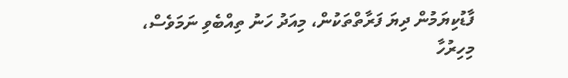ފާޑުކިޔަމުން ދިޔަ ފަރާތްތަކުން، މިއަދު ހަނު ތިއްބެވި ނަމަވެސް، މިހިރުހާ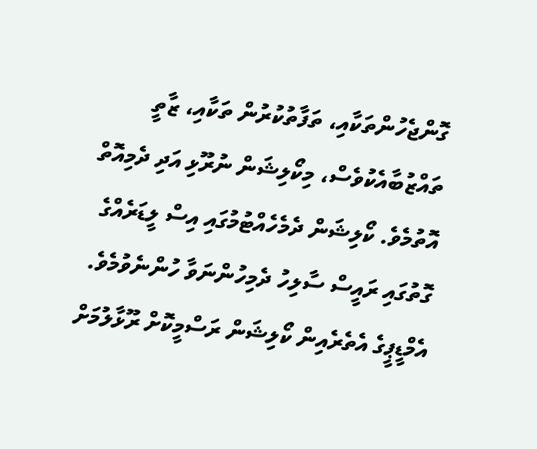ގޮންޖެހުންތަކާއި، ތަފާތުކުރުން ތަކާއި، ޒާތީ ތައްޒުބާއެކުވެސް، މިކޯލިޝަން ނުރޫޅި އަދި ދެމިއޮތް އޮތުމެވެ. ކޯލިޝަން ދެމެހެއްޓުމުގައި އިސް ލީޑަރެއްގެ ގޮތުގައި ރައީސް ސާލިހު ދެމިހުންނަވާ ހުންނެވުމެވެ. އެމްޑީޕީގެ އެތެރެއިން ކޯލިޝަން ރަސްމީކޮށް ރޫޅާލުމަށް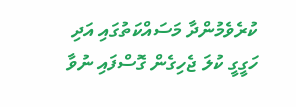ކުރެވެމުންދާ މަސައްކަތުގައި އަދި ހަގީގީ ކުލަ ޖެހިގެން ގޮސްފައި ނުވާ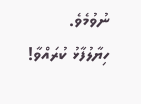ނުވުމެވެ.
ހިޔާލުފާޅު ކުރައްވާ!